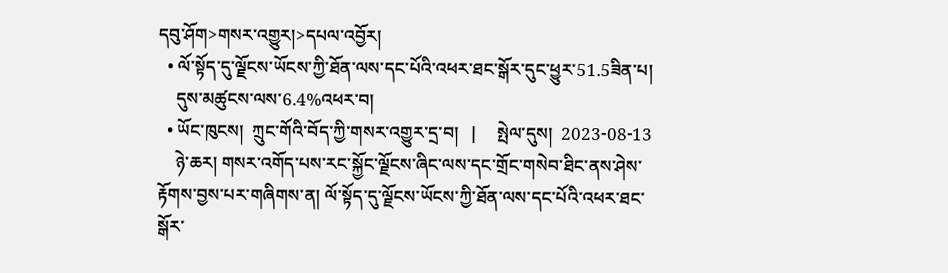དབུ་ཤོག>གསར་འགྱུར།>དཔལ་འབྱོར།
  • ལོ་སྟོད་དུ་ལྗོངས་ཡོངས་ཀྱི་ཐོན་ལས་དང་པོའི་འཕར་ཐང་སྒོར་དུང་ཕྱུར་51.5ཟིན་པ།
    དུས་མཚུངས་ལས་6.4%འཕར་བ།
  • ཡོང་ཁུངས།  ཀྲུང་གོའི་བོད་ཀྱི་གསར་འགྱུར་དྲ་བ།   |     སྤེལ་དུས།  2023-08-13
    ཉེ་ཆར། གསར་འགོད་པས་རང་སྐྱོང་ལྗོངས་ཞིང་ལས་དང་གྲོང་གསེབ་ཐིང་ནས་ཤེས་རྟོགས་བྱས་པར་གཞིགས་ན། ལོ་སྟོད་དུ་ལྗོངས་ཡོངས་ཀྱི་ཐོན་ལས་དང་པོའི་འཕར་ཐང་སྒོར་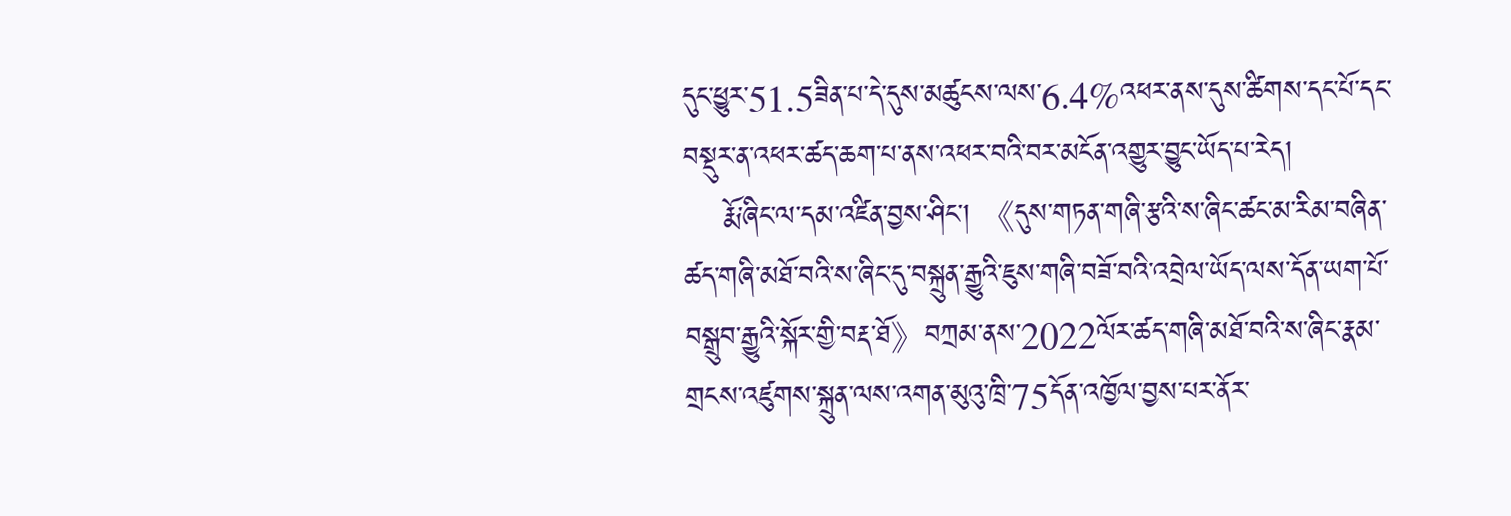དུང་ཕྱུར་51.5ཟིན་པ་དེ་དུས་མཚུངས་ལས་6.4%འཕར་ནས་དུས་ཚིགས་དང་པོ་དང་བསྡུར་ན་འཕར་ཚད་ཆག་པ་ནས་འཕར་བའི་བར་མངོན་འགྱུར་བྱུང་ཡོད་པ་རེད།
    རྨོ་ཞིང་ལ་དམ་འཛིན་བྱས་ཤིང་། 《དུས་གཏན་གཞི་རྩའི་ས་ཞིང་ཚང་མ་རིམ་བཞིན་ཚད་གཞི་མཐོ་བའི་ས་ཞིང་དུ་བསྐྲུན་རྒྱུའི་ཇུས་གཞི་བཟོ་བའི་འབྲེལ་ཡོད་ལས་དོན་ཡག་པོ་བསྒྲུབ་རྒྱུའི་སྐོར་གྱི་བརྡ་ཐོ》བཀྲམ་ནས་2022ལོར་ཚད་གཞི་མཐོ་བའི་ས་ཞིང་རྣམ་གྲངས་འཛུགས་སྐྲུན་ལས་འགན་མུའུ་ཁྲི་75དོན་འཁྱོལ་བྱས་པར་ནོར་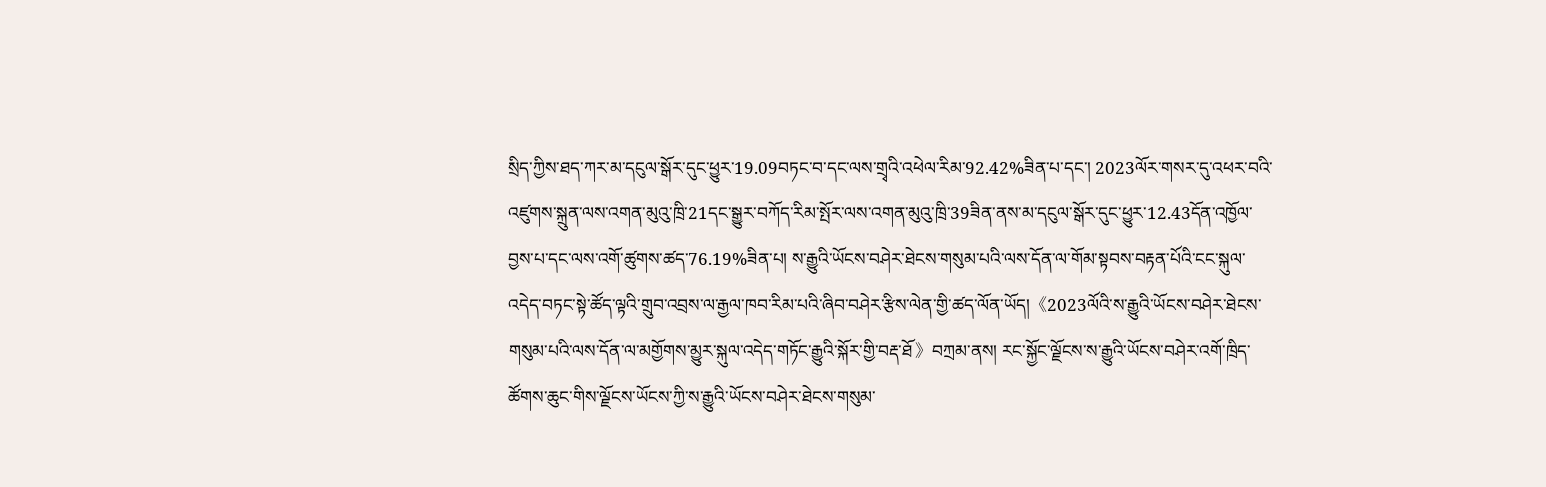སྲིད་ཀྱིས་ཐད་ཀར་མ་དངུལ་སྒོར་དུང་ཕྱུར་19.09བཏང་བ་དང་ལས་གྲྭའི་འཕེལ་རིམ་92.42%ཟིན་པ་དང་། 2023ལོར་གསར་དུ་འཕར་བའི་འཛུགས་སྐྲུན་ལས་འགན་མུའུ་ཁྲི་21དང་སྒྱུར་བཀོད་རིམ་སྤོར་ལས་འགན་མུའུ་ཁྲི་39ཟིན་ནས་མ་དངུལ་སྒོར་དུང་ཕྱུར་12.43དོན་འཁྱོལ་བྱས་པ་དང་ལས་འགོ་ཚུགས་ཚད་76.19%ཟིན་པ། ས་རྒྱུའི་ཡོངས་བཤེར་ཐེངས་གསུམ་པའི་ལས་དོན་ལ་གོམ་སྟབས་བརྟན་པོའི་ངང་སྐུལ་འདེད་བཏང་སྟེ་ཚོད་ལྟའི་གྲུབ་འབྲས་ལ་རྒྱལ་ཁབ་རིམ་པའི་ཞིབ་བཤེར་རྩིས་ལེན་གྱི་ཚད་ལོན་ཡོད།《2023ལོའི་ས་རྒྱུའི་ཡོངས་བཤེར་ཐེངས་གསུམ་པའི་ལས་དོན་ལ་མགྱོགས་མྱུར་སྐུལ་འདེད་གཏོང་རྒྱུའི་སྐོར་གྱི་བརྡ་ཐོ》བཀྲམ་ནས། རང་སྐྱོང་ལྗོངས་ས་རྒྱུའི་ཡོངས་བཤེར་འགོ་ཁྲིད་ཚོགས་ཆུང་གིས་ལྗོངས་ཡོངས་ཀྱི་ས་རྒྱུའི་ཡོངས་བཤེར་ཐེངས་གསུམ་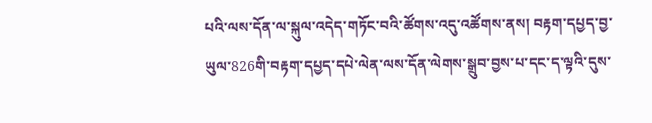པའི་ལས་དོན་ལ་སྐུལ་འདེད་གཏོང་བའི་ཚོགས་འདུ་འཚོགས་ནས། བརྟག་དཔྱད་བྱ་ཡུལ་826གི་བརྟག་དཔྱད་དཔེ་ལེན་ལས་དོན་ལེགས་སྒྲུབ་བྱས་པ་དང་ད་ལྟའི་དུས་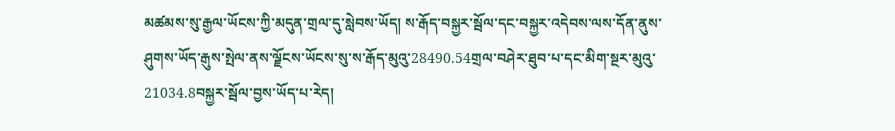མཚམས་སུ་རྒྱལ་ཡོངས་ཀྱི་མདུན་གྲལ་དུ་སླེབས་ཡོད། ས་རྒོད་བསྐྱར་སྦོལ་དང་བསྐྱར་འདེབས་ལས་དོན་ནུས་ཤུགས་ཡོད་རྒུས་སྤེལ་ནས་ལྗོངས་ཡོངས་སུ་ས་རྒོད་མུའུ་28490.54གྲལ་བཤེར་ཐུབ་པ་དང་མིག་སྔར་མུའུ་21034.8བསྐྱར་སྦོལ་བྱས་ཡོད་པ་རེད།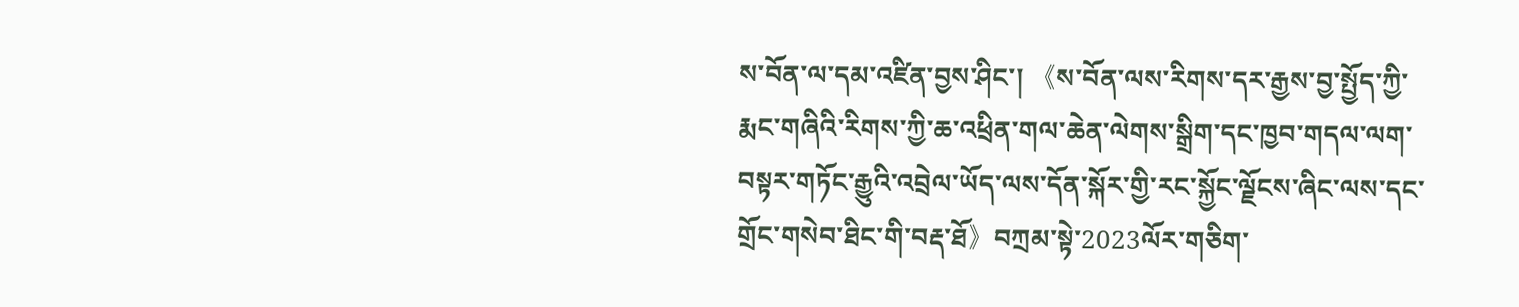ས་བོན་ལ་དམ་འཛིན་བྱས་ཤིང་། 《ས་བོན་ལས་རིགས་དར་རྒྱས་བྱ་སྤྱོད་ཀྱི་རྨང་གཞིའི་རིགས་ཀྱི་ཆ་འཕྲིན་གལ་ཆེན་ལེགས་སྒྲིག་དང་ཁྱབ་གདལ་ལག་བསྟར་གཏོང་རྒྱུའི་འབྲེལ་ཡོད་ལས་དོན་སྐོར་གྱི་རང་སྐྱོང་ལྗོངས་ཞིང་ལས་དང་གྲོང་གསེབ་ཐིང་གི་བརྡ་ཐོ》བཀྲམ་སྟེ་2023ལོར་གཅིག་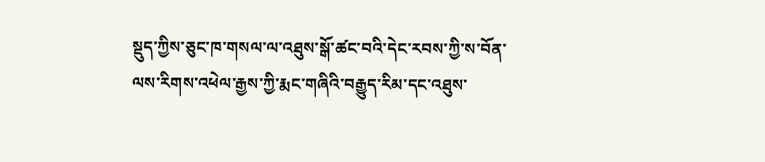སྡུད་ཀྱིས་ཅུང་ཁ་གསལ་ལ་འཐུས་སྒོ་ཚང་བའི་དེང་རབས་ཀྱི་ས་བོན་ལས་རིགས་འཕེལ་རྒྱས་ཀྱི་རྨང་གཞིའི་བརྒྱུད་རིམ་དང་འཐུས་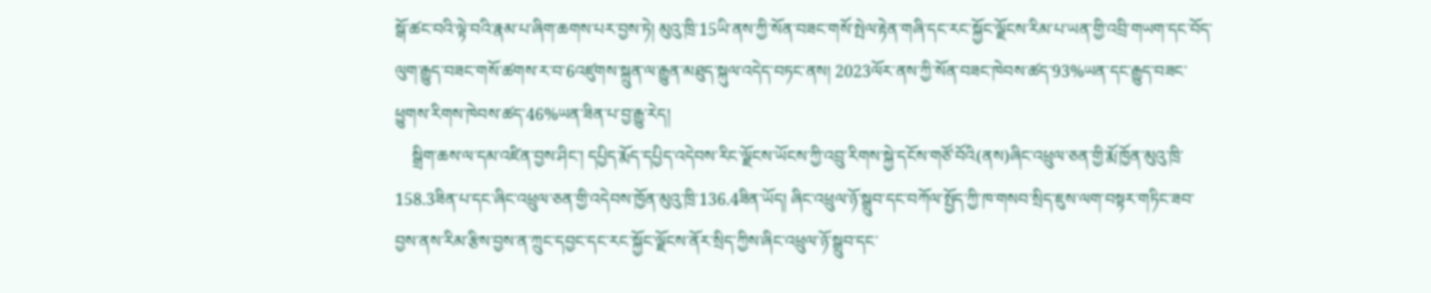སྒོ་ཚང་བའི་ལྟེ་བའི་རྣམ་པ་ཞིག་ཆགས་པར་བྱས་ཏེ། མུའུ་ཁྲི་15ཡི་ནས་ཀྱི་སོན་བཟང་གསོ་སྤེལ་རྟེན་གཞི་དང་རང་སྐྱོང་ལྗོངས་རིམ་པ་ཡན་གྱི་འབྲི་གཡག་དང་བོད་ལུག་རྒྱུད་བཟང་གསོ་ཚགས་ར་བ་6འཛུགས་སྐྲུན་ལ་རྒྱུན་མཐུད་སྐུལ་འདེད་བཏང་ནས། 2023ལོར་ནས་ཀྱི་སོན་བཟང་ཁེབས་ཚད་93%ཡན་དང་རྒྱུད་བཟང་ཕྱུགས་རིགས་ཁེབས་ཚད་46%ཡན་ཟིན་པ་བྱ་རྒྱུ་རེད།
    སྒྲིག་ཆས་ལ་དམ་འཛིན་བྱས་ཤིང་། དཔྱིད་རྨོད་དཔྱིད་འདེབས་རིང་ལྗོངས་ཡོངས་ཀྱི་འབྲུ་རིགས་སྐྱེ་དངོས་གཙོ་བོའི(ནས)ཞིང་འཕྲུལ་ཅན་གྱི་རྨོ་ཁྱོན་མུའུ་ཁྲི་158.3ཟིན་པ་དང་ཞིང་འཕྲུལ་ཅན་གྱི་འདེབས་ཁྱོན་མུའུ་ཁྲི་136.4ཟིན་ཡོད། ཞིང་འཕྲུལ་ཉོ་སྒྲུབ་དང་བཀོལ་སྤྱོད་ཀྱི་ཁ་གསབ་སྲིད་ཇུས་ལག་བསྟར་གཏིང་ཟབ་བྱས་ནས་རིམ་རྩིས་བྱས་ན་ཀྲུང་དབྱང་དང་རང་སྐྱོང་ལྗོངས་ནོར་སྲིད་ཀྱིས་ཞིང་འཕྲུལ་ཉོ་སྒྲུབ་དང་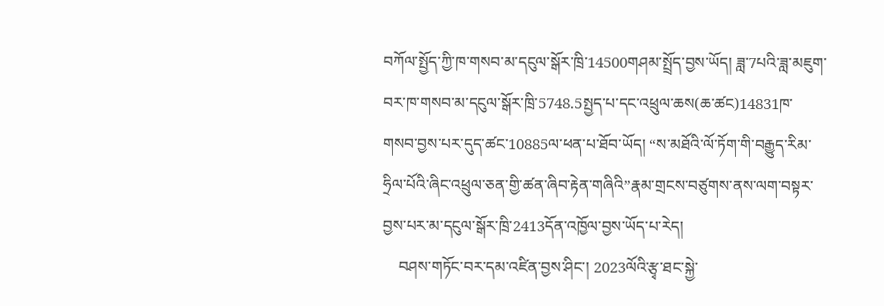བཀོལ་སྤྱོད་ཀྱི་ཁ་གསབ་མ་དངུལ་སྒོར་ཁྲི་14500གཤམ་སྤྲོད་བྱས་ཡོད། ཟླ་7པའི་ཟླ་མཇུག་བར་ཁ་གསབ་མ་དངུལ་སྒོར་ཁྲི་5748.5སྤྱད་པ་དང་འཕྲུལ་ཆས(ཆ་ཚང)14831ཁ་གསབ་བྱས་པར་དུད་ཚང་10885ལ་ཕན་པ་ཐོབ་ཡོད། “ས་མཐོའི་ལོ་ཏོག་གི་བརྒྱུད་རིམ་ཧྲིལ་པོའི་ཞིང་འཕྲུལ་ཅན་གྱི་ཚན་ཞིབ་རྟེན་གཞིའི”རྣམ་གྲངས་བཙུགས་ནས་ལག་བསྟར་བྱས་པར་མ་དངུལ་སྒོར་ཁྲི་2413དོན་འཁྱོལ་བྱས་ཡོད་པ་རེད།
    བཤས་གཏོང་བར་དམ་འཛིན་བྱས་ཤིང་། 2023ལོའི་རྩྭ་ཐང་སྐྱེ་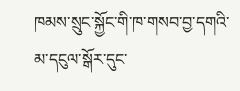ཁམས་སྲུང་སྐྱོང་གི་ཁ་གསབ་བྱ་དགའི་མ་དངུལ་སྒོར་དུང་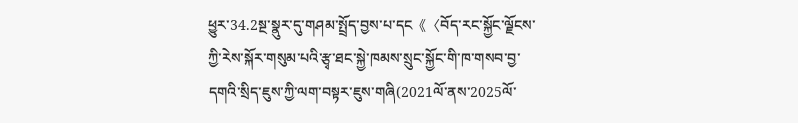ཕྱུར་34.2སྔ་སྣུར་དུ་གཤམ་སྤྲོད་བྱས་པ་དང《〈བོད་རང་སྐྱོང་ལྗོངས་ཀྱི་རེས་སྐོར་གསུམ་པའི་རྩྭ་ཐང་སྐྱེ་ཁམས་སྲུང་སྐྱོང་གི་ཁ་གསབ་བྱ་དགའི་སྲིད་ཇུས་ཀྱི་ལག་བསྟར་ཇུས་གཞི(2021ལོ་ནས་2025ལོ་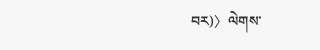བར)〉ལེགས་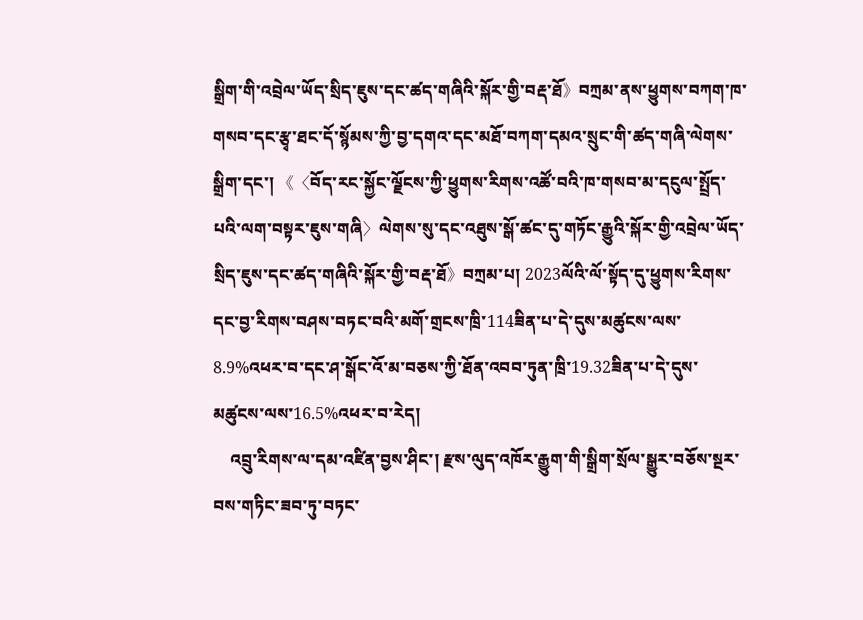སྒྲིག་གི་འབྲེལ་ཡོད་སྲིད་ཇུས་དང་ཚད་གཞིའི་སྐོར་གྱི་བརྡ་ཐོ》བཀྲམ་ནས་ཕྱུགས་བཀག་ཁ་གསབ་དང་རྩྭ་ཐང་དོ་སྙོམས་ཀྱི་བྱ་དགའ་དང་མཐོ་བཀག་དམའ་སྲུང་གི་ཚད་གཞི་ལེགས་སྒྲིག་དང་། 《〈བོད་རང་སྐྱོང་ལྗོངས་ཀྱི་ཕྱུགས་རིགས་འཚོ་བའི་ཁ་གསབ་མ་དངུལ་སྤྲོད་པའི་ལག་བསྟར་ཇུས་གཞི〉ལེགས་སུ་དང་འཐུས་སྒོ་ཚང་དུ་གཏོང་རྒྱུའི་སྐོར་གྱི་འབྲེལ་ཡོད་སྲིད་ཇུས་དང་ཚད་གཞིའི་སྐོར་གྱི་བརྡ་ཐོ》བཀྲམ་པ། 2023ལོའི་ལོ་སྟོད་དུ་ཕྱུགས་རིགས་དང་བྱ་རིགས་བཤས་བཏང་བའི་མགོ་གྲངས་ཁྲི་114ཟིན་པ་དེ་དུས་མཚུངས་ལས་8.9%འཕར་བ་དང་ཤ་སྒོང་འོ་མ་བཅས་ཀྱི་ཐོན་འབབ་ཏུན་ཁྲི་19.32ཟིན་པ་དེ་དུས་མཚུངས་ལས་16.5%འཕར་བ་རེད།
    འབྲུ་རིགས་ལ་དམ་འཛིན་བྱས་ཤིང་། རྫས་ལུད་འཁོར་རྒྱུག་གི་སྒྲིག་སྲོལ་སྒྱུར་བཅོས་སྔར་བས་གཏིང་ཟབ་ཏུ་བཏང་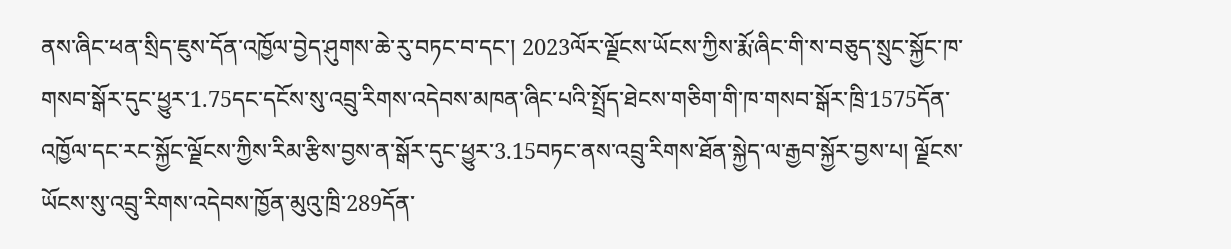ནས་ཞིང་ཕན་སྲིད་ཇུས་དོན་འཁྱོལ་བྱེད་ཤུགས་ཆེ་རུ་བཏང་བ་དང་། 2023ལོར་ལྗོངས་ཡོངས་ཀྱིས་རྨོ་ཞིང་གི་ས་བཅུད་སྲུང་སྐྱོང་ཁ་གསབ་སྒོར་དུང་ཕྱུར་1.75དང་དངོས་སུ་འབྲུ་རིགས་འདེབས་མཁན་ཞིང་པའི་སྤྲོད་ཐེངས་གཅིག་གི་ཁ་གསབ་སྒོར་ཁྲི་1575དོན་འཁྱོལ་དང་རང་སྐྱོང་ལྗོངས་ཀྱིས་རིམ་རྩིས་བྱས་ན་སྒོར་དུང་ཕྱུར་3.15བཏང་ནས་འབྲུ་རིགས་ཐོན་སྐྱེད་ལ་རྒྱབ་སྐྱོར་བྱས་པ། ལྗོངས་ཡོངས་སུ་འབྲུ་རིགས་འདེབས་ཁྱོན་མུའུ་ཁྲི་289དོན་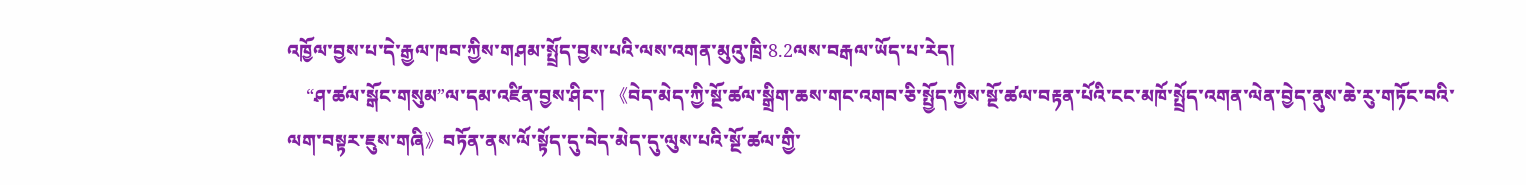འཁྱོལ་བྱས་པ་དེ་རྒྱལ་ཁབ་ཀྱིས་གཤམ་སྤྲོད་བྱས་པའི་ལས་འགན་མུའུ་ཁྲི་8.2ལས་བརྒལ་ཡོད་པ་རེད།
    “ཤ་ཚལ་སྒོང་གསུམ”ལ་དམ་འཛིན་བྱས་ཤིང་། 《བེད་མེད་ཀྱི་སྔོ་ཚལ་སྒྲིག་ཆས་གང་འགབ་ཅི་སྤྱོད་ཀྱིས་སྔོ་ཚལ་བརྟན་པོའི་ངང་མཁོ་སྤྲོད་འགན་ལེན་བྱེད་ནུས་ཆེ་རུ་གཏོང་བའི་ལག་བསྟར་ཇུས་གཞི》བཏོན་ནས་ལོ་སྟོད་དུ་བེད་མེད་དུ་ལུས་པའི་སྔོ་ཚལ་གྱི་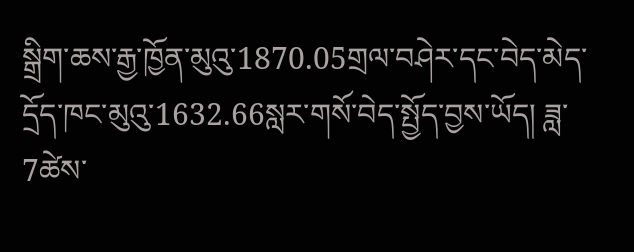སྒྲིག་ཆས་རྒྱ་ཁྱོན་མུའུ་1870.05གྲལ་བཤེར་དང་བེད་མེད་དྲོད་ཁང་མུའུ་1632.66སླར་གསོ་བེད་སྤྱོད་བྱས་ཡོད། ཟླ་7ཚེས་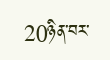20ཉིན་བར་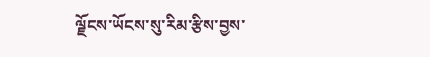ལྗོངས་ཡོངས་སུ་རིམ་རྩིས་བྱས་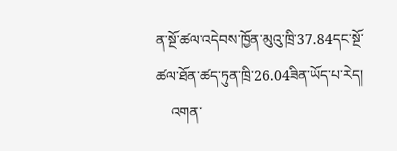ན་སྔོ་ཚལ་འདེབས་ཁྱོན་མུའུ་ཁྲི་37.84དང་སྔོ་ཚལ་ཐོན་ཚད་ཏུན་ཁྲི་26.04ཟིན་ཡོད་པ་རེད།
    འགན་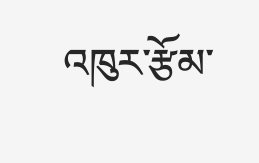འཁུར་རྩོམ་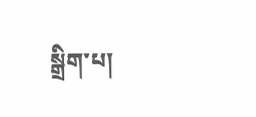སྒྲིག་པ།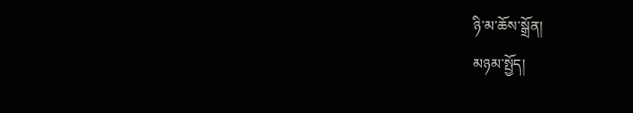ཉི་མ་ཆོས་སྒྲོན།
མཉམ་སྤྱོད།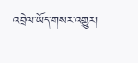འབྲེལ་ཡོད་གསར་འགྱུར།